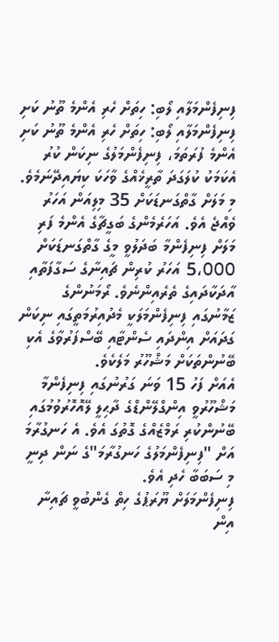ފިނިފެންމަލާއި ލޯބި: ހިތަށް ހެރި އެންމެ ތޫނު ކަށި
ފިނިފެންމަލާއި ލޯބި: ހިތަށް ހެރި އެންމެ ތޫނު ކަށި
އެންމެ ފުރަތަމަ، ފިނިފެންމަލުގެ ނިކަން ކުރު އެކަމަކު ކުލަގަދަ ތާރީޚެއްގެ ވާހަކަ ކިޔައިދޭނަމެވެ. މި މަލަށް ގާތްގަނޑަކަށް 35 މިލިއަން އަހަރު ވެއްޖެ އެވެ. އަހަރެމެންގެ ބަގީޗާގެ އެންމެ ފަރި މަލަށް ފިނިފެންމާ ބަދަލުވީ މީގެ ގާތްގަނޑަކަށް 5،000 އަހަރު ކުރިން ޗައިނާގެ ސަގާފަތާއި އާދަކާދައިގެ ތެރެއިންނެވެ. ރޯމަނުންގެ ޒަމާނުގައި ފިނިފެންމަލަކީ މެދުއިރުމަތީގައި ނިކަން ގަދައަށް އިންދައި ސެންޓާއި ބޭސްފަރުވާގެ އެކި ބޭނުންތަކަށް މަޝްހޫރު މަލެކެވެ.
އެއަށް ފަހު 15 ވަނަ ގަރުނުގައި ފިނިފެންމާ މަޝްހޫރުވީ އިންގްލޭންޑްގެ ދާޙިލީ ލޭއޮހޮރުވުމުގައި ބޭނުންކުރި ރަމްޒެއްގެ ގޮތުގަ އެވެ. އެ ހަނގުރާމަ އަށް "ފިނިފެންމަލުގެ ހަނގުރާމަ"ގެ ނަން ދިނީ މި ސަބަބާ ހެދި އެވެ.
ފިނިފެންމަލަށް ޔޫރަޕުގެ ހިތް ގެންބުވީ ޗައިނާ އިން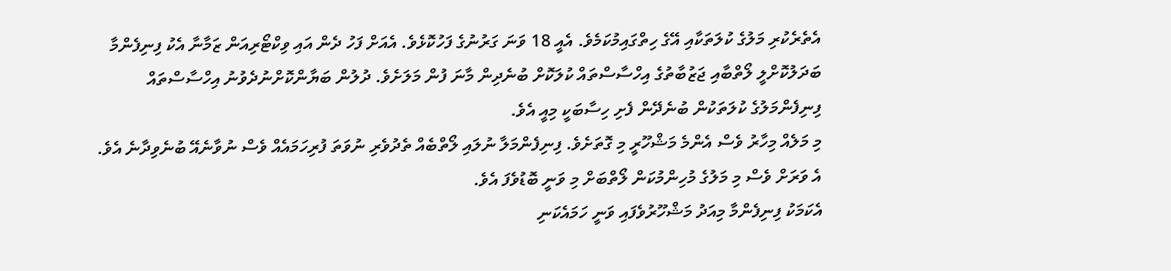އެތެރެކުރި މަލުގެ ކުލަތަކާއި އޭގެ ހިތްގައިމުކަމެވެ. އެއީ 18 ވަނަ ގަރުނުގެ ފަހުކޮޅެވެ. އެއަށް ފަހު ދެން އައި ވިކްޓޯރިއަން ޒަމާނާ އެކު ފިނިފެންމާ ބަދަލުކޮށްލީ ލޯތްބާއި ޖަޒުބާތުގެ އިހްސާސްތައް ކުލަކޮށް ބުނެދިން މާނަ ފުން މަލަށެވެ. ދުލުން ބަޔާންކޮށްނުދެވުނު އިހްސާސްތައް ފިނިފެންމަލުގެ ކުލަތަކުން ބުނެދޭން ފެށި ހިސާބަކީ މިއީ އެވެ.
މި މަލެއް މިހާރު ވެސް އެންމެ މަޝްހޫރީ މި ގޮތަށެވެ. ފިނިފެންމަލާ ނުލައި ލޯތްބެއް ތެދުވެރި ނުވަތަ ފުރިހަމައެއް ވެސް ނުވާނެއޭ ބުނެވިދާނެ އެވެ. އެ ވަރަށް ވެސް މި މަލުގެ މުހިންމުކަން ލޯތްބަށް މި ވަނީ ބޮޑުވެފަ އެވެ.
އެކަމަކު ފިނިފެންމާ މިއަދު މަޝްހޫރުވެފައި ވަނީ ހަމައެކަނި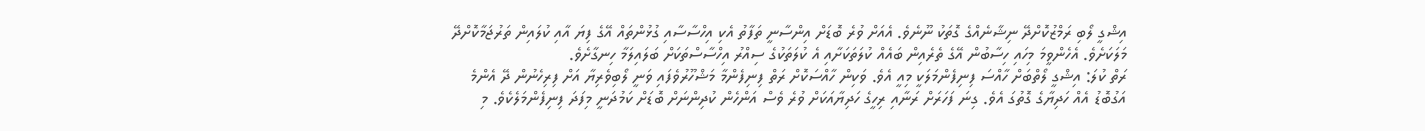އިޝްގީ ލޯބި ރަމްޒުކޮށްދޭ ނިޝާނެއްގެ ގޮތަކު ނޫނެވެ. އެއަށް ވުރެ ބޮޑަށް އިންސާނީ ތަފާތު އެކި އިހްސާސާއި ގުޅުންތައް އޭގެ ފިޔަ އާއި ކުލައިން ތަރުޖަމާކޮށްދޭ މަލަކަށެވެ. އެހެންވީމަ މިހައި ހިސާބުން އޭގެ ތެރެއިން ބައެއް ކުލަތަކަށާއި އެ ކުލަތަކުގެ ސިއްރު އިހްސާސްތަކަށް ބަލައިލަމާ ހިނގާށެވެ.
ރަތް ކުލަ: އިޝްގީ ލޯތްބަށް ހާއްސަ ފިނިފެންމަލަކީ މިއީ އެވެ. ވަކިން ހާއްސަކޮށް ރަތް ފިނިފެންމާ މަޝްހޫރުވެފައި ވަނީ ލޯބިވެރިޔާ އަށް ފިރިހެނުން ދޭ އެންމެ އަގުބޮޑު އެއް ހަދިޔާގެ ގޮތުގަ އެވެ. ގިނަ ފަހަރަށް ރަނާއި ރިހީގެ ހަދިޔާއަކަށް ވުރެ ވެސް އަންހެން ކުދިންނަށް ބޮޑަށް ކަމުދަނީ މިފަދަ ފިނިފެންމަލެކެވެ. މި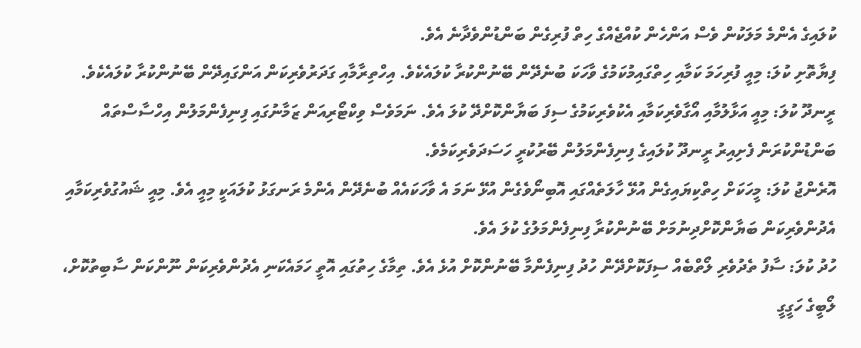ކުލައިގެ އެންމެ މަލަކުން ވެސް އަންހެން ކުއްޖެއްގެ ހިތް ފުރިގެން ބަންޑުންވެދާނެ އެވެ.
ފިޔާތޮށި ކުލަ: މިއީ ފުރިހަމަ ކަމާއި ހިތްގައިމުކަމުގެ ވާހަކަ ބުނެދޭން ބޭނުންކުރާ ކުލައެކެވެ. އިހްތިރާމާއި ގަދަރުވެރިކަން އަންގައިދޭން ބޭނުންކުރާ ކުލައެކެވެ.
ރީނދޫ ކުލަ: މިއީ އަޅާލުމާއި އޯގާވެރިކަމާއި އެކުވެރިކަމުގެ ސިފަ ބަޔާންކޮށްދޭ ކުލަ އެވެ. ނަމަވެސް ވިކްޓޯރިއަން ޒަމާނުގައި ފިނިފެންމަލުން އިހްސާސްތައް ބަންޑުންކުރަން ފެށިއިރު ރީނދޫ ކުލައިގެ ފިނިފެންމަލުން ބޭރުކުރީ ހަސަދަވެރިކަމެވެ.
އޮރެންޖު ކުލަ: މީހަކަށް ހިތްކިޔައިގެން އުޅޭ ހާލަތެއްގައި އޮބިނޯވެގެން އުޅޭ ނަމަ އެ ވާހަކައެއް ބުނެދޭން އެންމެ ރަނގަޅު ކުލައަކީ މިއީ އެވެ. މިއީ ޝައުގުވެރިކަމާއި އެދުންވެރިކަން ބަޔާންކޮށްދިނުމަށް ބޭނުންކުރާ ފިނިފެންމަލުގެ ކުލަ އެވެ.
ހުދު ކުލަ: ސާފު ތެދުވެރި ލޯތްބެއް ސިފަކޮށްދޭން ހުދު ފިނިފެންމާ ބޭނުންކޮށް އުޅެ އެވެ. ތިމާގެ ހިތުގައި އޮތީ ހަމައެކަނި އެދުންވެރިކަން ނޫންކަން ސާބިތުކޮށް، ލޯބީގެ ހަގީގީ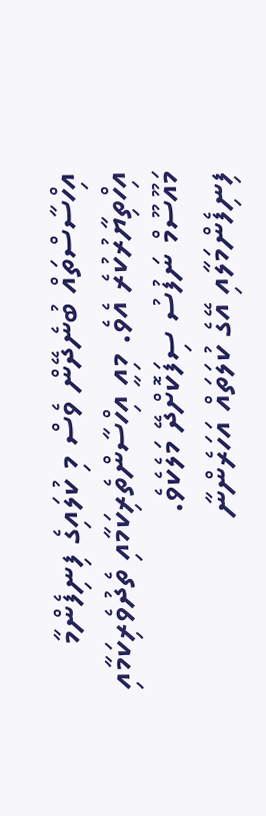އިހްސާސްތައް ބުނެދޭން ވެސް މި ކުލައިގެ ފިނިފެންމާ އިހްތިޔާރުކުރެ އެވެ. މިއީ އިހްސާންތެރިކަމާއި ތެދުވެރިކަމާއި މައޫސޫމް ނަފުސު ސިފަކޮށްދޭ މަލެކެވެ.
ފިނިފެންމަލާއި އޭގެ ކުލަތައް އަހަރެންނާ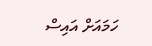ހަމައަށް އައިސް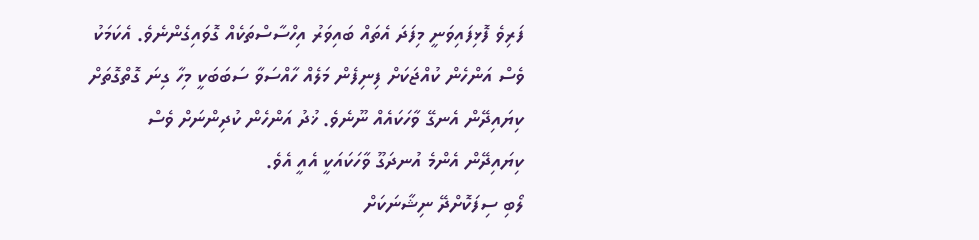ފަރިވެ ފޮޅިފައިވަނީ މިފަދަ އެތައް ބައިވަރު އިހްސާސްތަކެއް ގޮވައިގެންނެވެ. އެކަމަކު ވެސް އަންހެން ކުއްޖަކަށް ފިނިފެން މަލެއް ހާއްސަވާ ސަބަބަކީ މިހާ ގިނަ ގޮތްގޮތަށް ކިޔައިދޭން އެނގޭ ވާހަކައެއް ނޫނެވެ. ޚުދު އަންހެން ކުދިންނަށް ވެސް ކިޔައިދޭން އެންމެ އުނދަގޫ ވާހަކައަކީ އެއީ އެވެ.
ލޯބި ސިފަކޮށްދޭ ނިޝާނަކަށް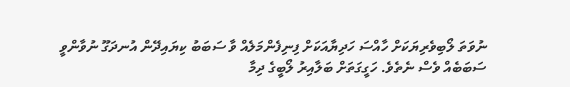ނުވަތަ ލޯބިވެރިޔަކަށް ހާއްސަ ހަދިޔާއަކަށް ފިނިފެންމަލެއް ވާ ސަބަބު ކިޔައިދޭން އުނދަގޫ ނުވާންވީ ސަބަބެއް ވެސް ނެތެވެ. ހަގީގަތަށް ބަލާއިރު ލޯބީގެ ދިމާ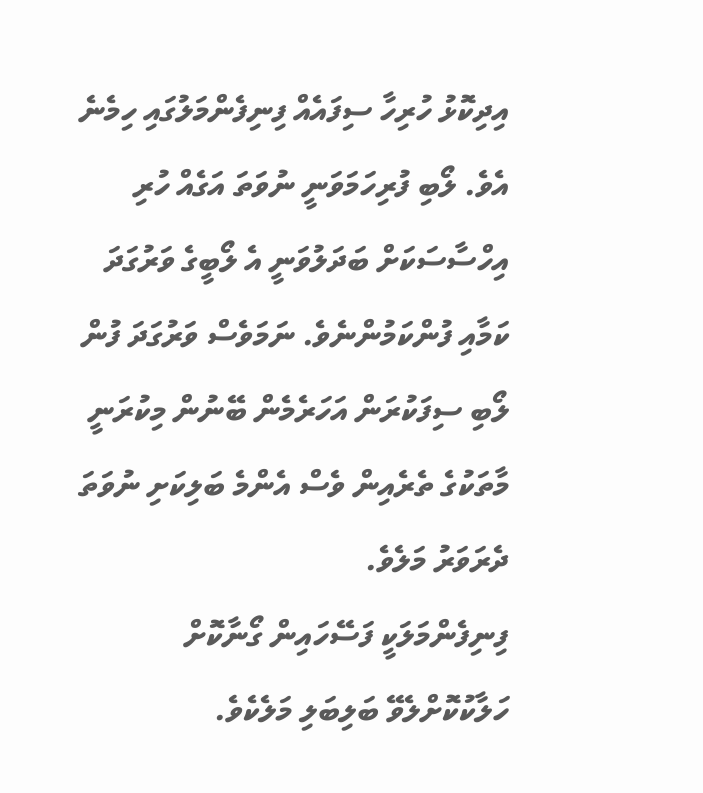އިދިކޮޅު ހުރިހާ ސިފައެއް ފިނިފެންމަލުގައި ހިމެނެ އެވެ. ލޯބި ފުރިހަމަވަނީ ނުވަތަ އަގެއް ހުރި އިހްސާސަކަށް ބަދަލުވަނީ އެ ލޯބީގެ ވަރުގަދަ ކަމާއި ފުންކަމުންނެވެ. ނަމަވެސް ވަރުގަދަ ފުން ލޯބި ސިފަކުރަން އަހަރެމެން ބޭނުން މިކުރަނީ މާތަކުގެ ތެރެއިން ވެސް އެންމެ ބަލިކަށި ނުވަތަ ދެރަވަރު މަލެވެ.
ފިނިފެންމަލަކީ ފަސޭހައިން ގޯނާކޮށް ހަލާކުކޮށްލެވޭ ބަލިބަލި މަލެކެވެ.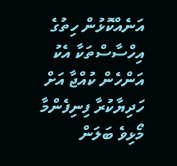އަނެއްކޮޅުން ހިތުގެ އިހްސާސްތަކާ އެކު އަންހެން ކުއްޖާ އަށް ހަދިޔާކުރާ ފިނިފެންމާ މޯޅިވެ ބަލަން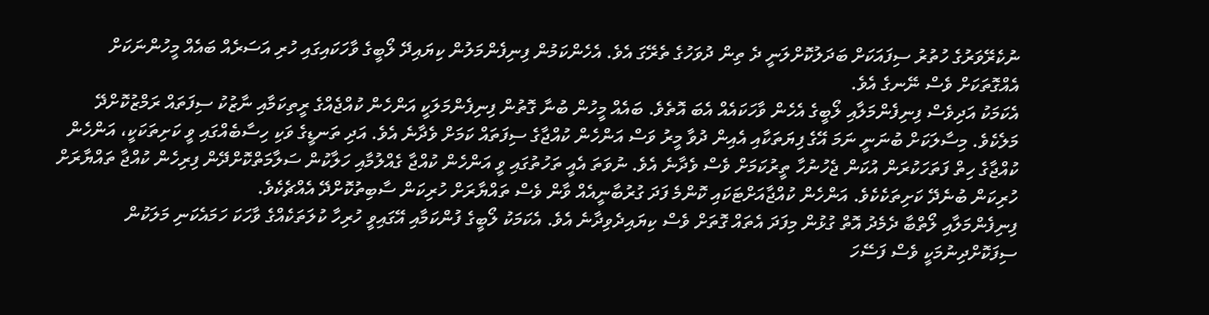ނުކެރޭވަރުގެ ހުތުރު ސިފައަކަށް ބަދަލުކޮށްލަނީ ދެ ތިން ދުވަހުގެ ތެރޭގަ އެވެ. އެހެންކަމުން ފިނިފެންމަލުން ކިޔައިދޭ ލޯބީގެ ވާހަކައިގައި ހުރި އަސަރެއް ބައެއް މީހުންނަކަށް އެއްގޮތަކަށް ވެސް ނޭނގެ އެވެ.
އެކަމަކު އަދިވެސް ފިނިފެންމަލާއި ލޯބީގެ އެހެން ވާހަކައެއް އެބަ އޮތެވެ. ބައެއް މީހުން ބުނާ ގޮތުން ފިނިފެންމަލަކީ އަންހެން ކުއްޖެއްގެ ރީތިކަމާއި ނާޒުކު ސިފަތައް ރަމްޒުކޮށްދޭ މަލެކެވެ. މިސާލަކަށް ބުނަނީ ނަމަ އޭގެ ފިޔަތަކާއި އެއިން ދުވާ މީރު ވަސް އަންހެން ކުއްޖާގެ ސިފަތައް ކަމަށް ވެދާނެ އެވެ. އަދި ތަނޑީގެ ވަކި ހިސާބެއްގައި ވީ ކަށިތަކަކީ، އަންހެން ކުއްޖާގެ ހިތް ފަތަހަކުރަން އުކަން ޖެހުނުހާ ތީރުކަމަށް ވެސް ވެދާނެ އެވެ. ނުވަތަ އެއީ ތަހުތުގައި ވީ އަންހެން ކުއްޖާ ގެއްލުމާއި ހަލާކުން ސަލާމަތްކޮށްދޭން ފިރިހެން ކުއްޖާ ތައްޔާރަށް ހުރިކަން ބުނެދޭ ކަށިތަކެކެވެ. އަންހެން ކުއްޖާއަށްޓަކައި ކޮންމެ ފަދަ ގުރުބާނީއެއް ވާން ވެސް ތައްޔާރަށް ހުރިކަން ސާބިތުކޮށްދޭ އެއްޗެކެވެ.
ފިނިފެންމަލާއި ލޯތްބާ ދެމެދު އޮތް ގުޅުން މިފަދަ އެތައް ގޮތަށް ވެސް ކިޔައިދެވިދާނެ އެވެ. އެކަމަކު ލޯބީގެ ފުންކަމާއި އޭގައިވީ ހުރިހާ ކުލަތަކެއްގެ ވާހަކަ ހަމައެކަނި މަލަކުން ސިފަކޮށްދިނުމަކީ ވެސް ފަސޭހަ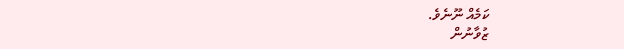ކަމެއް ނޫނެވެ.
ޒުވާނުން